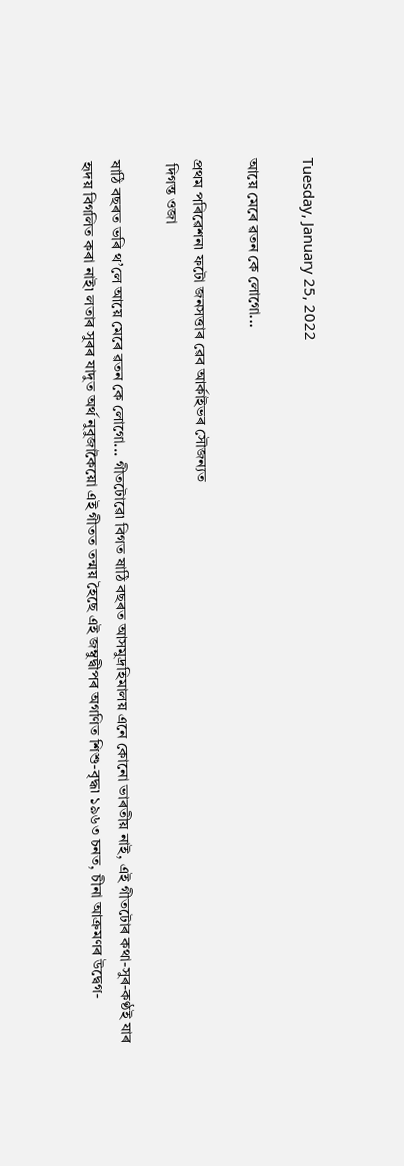Tuesday, January 25, 2022

আয়ে মেৰে ৱতন কে লোগো...

প্ৰথম পৰিৱেশন৷ ফটো জনসত্তাৰ ৱেব আৰ্কাইভৰ সৌজন্যত
 দিগন্ত ওজা

ষাঠি বছৰত ভৰি থ’লে আয়ে মেৰে ৱতন কে লোগো... গীতটোৱে৷ বিগত ষাঠি বছৰত আসমুদ্ৰহিমালয় এনে কোনো ভাৰতীয় নাই, এই গীতটোৰ কথা-সুৰ-কণ্ঠই যাৰ হৃদয় বিগলিত কৰা নাই৷ লতাৰ সুৰৰ যাদুত অৰ্থ নুবুজাকৈয়ো এই গীতত তন্ময় হৈছে এই জম্বুদ্বীপৰ অগণিত শিশু-বৃদ্ধ৷ ১৯৬৩ চনত, চীনা আক্ৰমণৰ উদ্বেগ-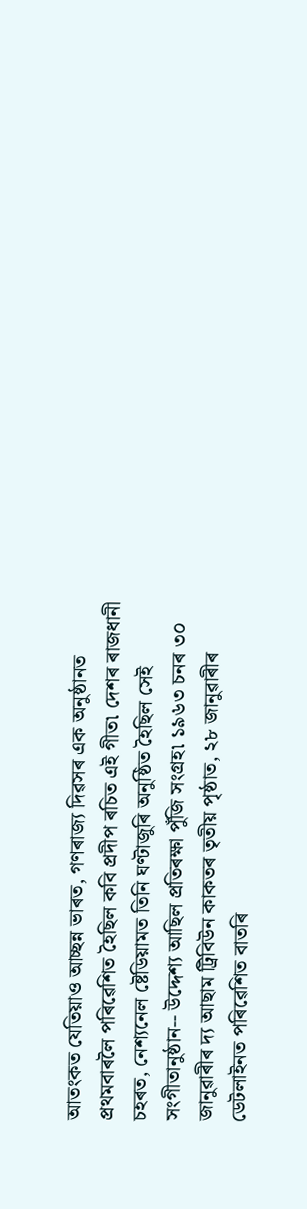আতংকত যেতিয়াও আচ্ছন্ন ভাৰত, গণৰাজ্য দিৱসৰ এক অনুষ্ঠানত প্ৰথমবাৰলৈ পৰিৱেশিত হৈছিল কবি প্ৰদীপ ৰচিত এই গীত৷ দেশৰ ৰাজধানী চহৰত, নেশ্যনেল ষ্টেডিয়ামত তিনি ঘণ্টাজুৰি অনুষ্ঠিত হৈছিল সেই সংগীতানুষ্ঠান-- উদ্দেশ্য আছিল প্ৰতিৰক্ষা পুঁজি সংগ্ৰহ৷ ১৯৬৩ চনৰ ৩০ জানুৱাৰীৰ দ্য আছাম ট্ৰিবিউন কাকতৰ তৃতীয় পৃষ্ঠাত, ২৮ জানুৱাৰীৰ ডেটলাইনত পৰিৱেশিত বাতৰি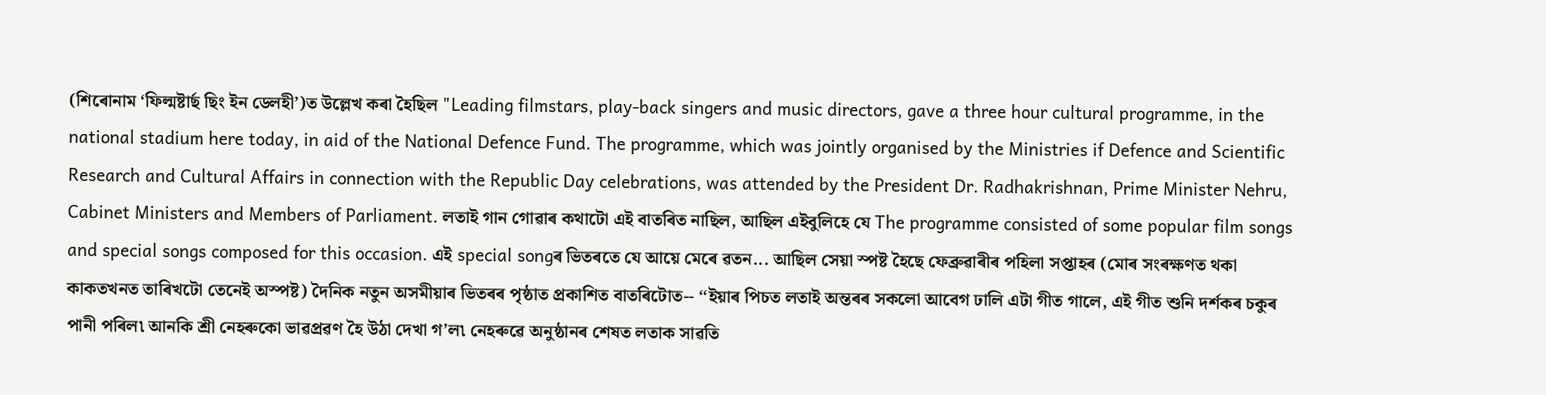(শিৰোনাম ‘ফিল্মষ্টাৰ্ছ ছিং ইন ডেলহী’)ত উল্লেখ কৰা হৈছিল "Leading filmstars, play-back singers and music directors, gave a three hour cultural programme, in the national stadium here today, in aid of the National Defence Fund. The programme, which was jointly organised by the Ministries if Defence and Scientific Research and Cultural Affairs in connection with the Republic Day celebrations, was attended by the President Dr. Radhakrishnan, Prime Minister Nehru, Cabinet Ministers and Members of Parliament. লতাই গান গোৱাৰ কথাটো এই বাতৰিত নাছিল, আছিল এইবুলিহে যে The programme consisted of some popular film songs and special songs composed for this occasion. এই special songৰ ভিতৰতে যে আয়ে মেৰে ৱতন... আছিল সেয়া স্পষ্ট হৈছে ফেব্ৰুৱাৰীৰ পহিলা সপ্তাহৰ (মোৰ সংৰক্ষণত থকা কাকতখনত তাৰিখটো তেনেই অস্পষ্ট) দৈনিক নতুন অসমীয়াৰ ভিতৰৰ পৃষ্ঠাত প্ৰকাশিত বাতৰিটোত-- ‘‘ইয়াৰ পিচত লতাই অন্তৰৰ সকলো আবেগ ঢালি এটা গীত গালে, এই গীত শুনি দৰ্শকৰ চকুৰ পানী পৰিল৷ আনকি শ্ৰী নেহৰুকো ভাৱপ্ৰৱণ হৈ উঠা দেখা গ’ল৷ নেহৰুৱে অনুষ্ঠানৰ শেষত লতাক সাৱতি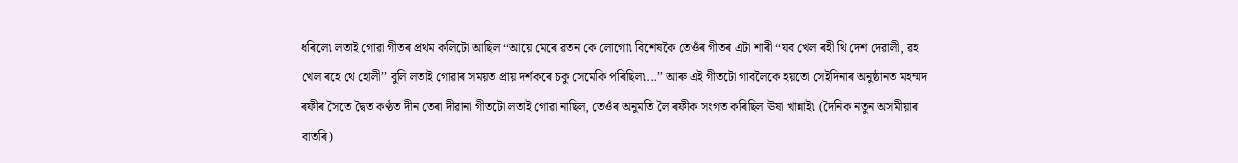ধৰিলে৷ লতাই গোৱা গীতৰ প্ৰথম কলিটো আছিল ‘‘আয়ে মেৰে ৱতন কে লোগো৷ বিশেষকৈ তেওঁৰ গীতৰ এটা শাৰী ‘‘যব খেল ৰহী থি দেশ দেৱালী, ৱহ খেল ৰহে থে হোলী’’ বুলি লতাই গোৱাৰ সময়ত প্ৰায় দৰ্শকৰে চকু সেমেকি পৰিছিল৷...’’ আৰু এই গীতটো গাবলৈকে হয়তো সেইদিনাৰ অনুষ্ঠানত মহম্মদ ৰফীৰ সৈতে দ্বৈত কণ্ঠত দীন তেৰা দীৱানা গীতটো লতাই গোৱা নাছিল, তেওঁৰ অনুমতি লৈ ৰফীক সংগত কৰিছিল ঊষা খান্নাই৷ (দৈনিক নতুন অসমীয়াৰ বাতৰি)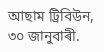আছাম ট্ৰিবিউন,
৩০ জানুবাৰী.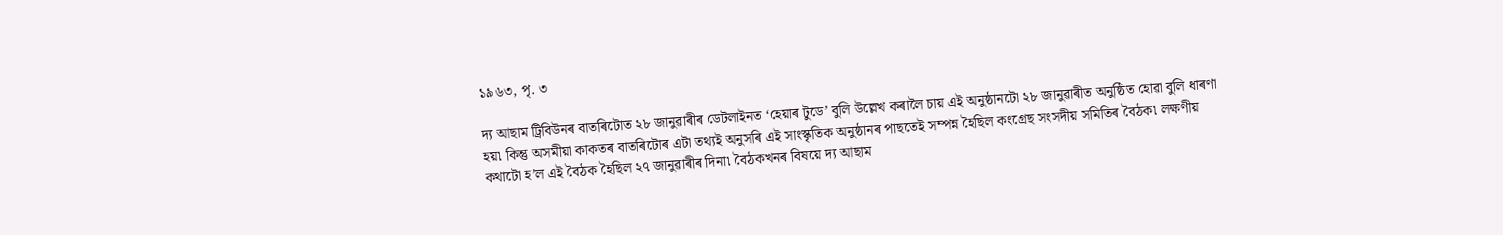১৯৬৩, পৃ. ৩

দ্য আছাম ট্ৰিবিউনৰ বাতৰিটোত ২৮ জানুৱাৰীৰ ডেটলাইনত ‘হেয়াৰ টুডে’ বুলি উল্লেখ কৰালৈ চায় এই অনুষ্ঠানটো ২৮ জানুৱাৰীত অনুষ্ঠিত হোৱা বুলি ধাৰণা হয়৷ কিন্তু অসমীয়া কাকতৰ বাতৰিটোৰ এটা তথ্যই অনুসৰি এই সাংস্কৃতিক অনুষ্ঠানৰ পাছতেই সম্পন্ন হৈছিল কংগ্ৰেছ সংসদীয় সমিতিৰ বৈঠক৷ লক্ষণীয় কথাটো হ’ল এই বৈঠক হৈছিল ২৭ জানুৱাৰীৰ দিনা৷ বৈঠকখনৰ বিষয়ে দ্য আছাম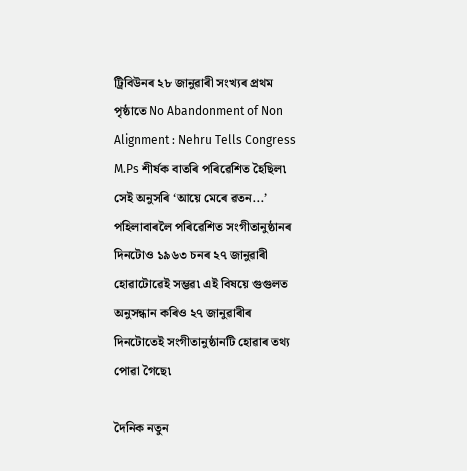ট্ৰিবিউনৰ ২৮ জানুৱাৰী সংখ্যৰ প্ৰথম পৃষ্ঠাতে No Abandonment of Non Alignment : Nehru Tells Congress M.Ps শীৰ্ষক বাতৰি পৰিৱেশিত হৈছিল৷ সেই অনুসৰি ‘আয়ে মেৰে ৱতন...’ পহিলাবাৰলৈ পৰিৱেশিত সংগীতানুষ্ঠানৰ দিনটোও ১৯৬৩ চনৰ ২৭ জানুৱাৰী হোৱাটোৱেই সম্ভৱ৷ এই বিষয়ে গুগুলত অনুসন্ধান কৰিও ২৭ জানুৱাৰীৰ দিনটোতেই সংগীতানুষ্ঠানটি হোৱাৰ তথ্য পোৱা গৈছে৷

দৈনিক নতুন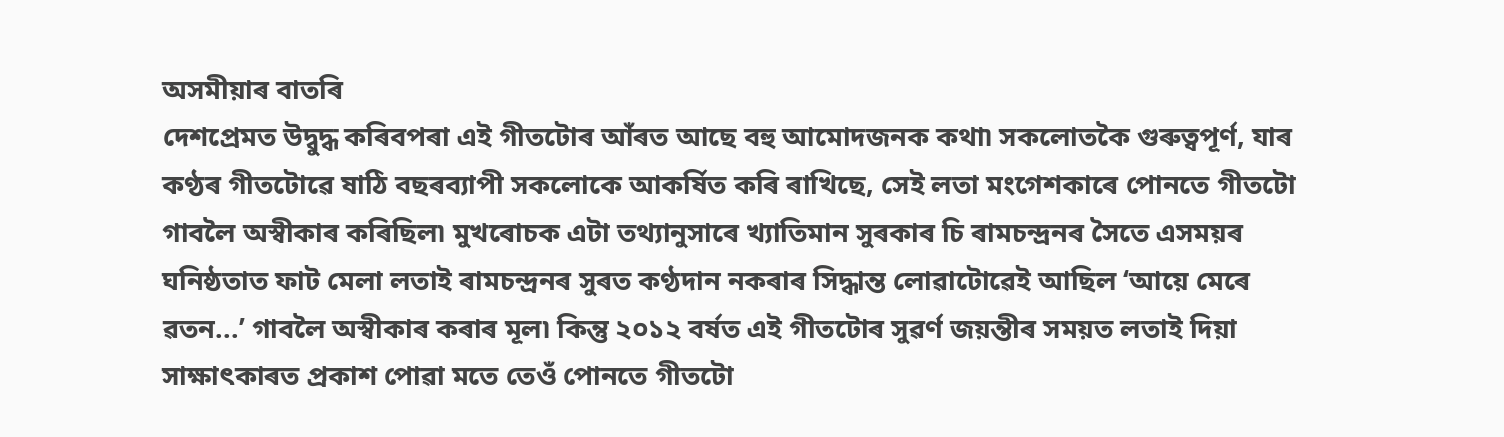অসমীয়াৰ বাতৰি
দেশপ্ৰেমত উদ্বুদ্ধ কৰিবপৰা এই গীতটোৰ আঁৰত আছে বহু আমোদজনক কথা৷ সকলোতকৈ গুৰুত্বপূৰ্ণ, যাৰ কণ্ঠৰ গীতটোৱে ষাঠি বছৰব্যাপী সকলোকে আকৰ্ষিত কৰি ৰাখিছে, সেই লতা মংগেশকাৰে পোনতে গীতটো গাবলৈ অস্বীকাৰ কৰিছিল৷ মুখৰোচক এটা তথ্যানুসাৰে খ্যাতিমান সুৰকাৰ চি ৰামচন্দ্ৰনৰ সৈতে এসময়ৰ ঘনিষ্ঠতাত ফাট মেলা লতাই ৰামচন্দ্ৰনৰ সুৰত কণ্ঠদান নকৰাৰ সিদ্ধান্ত লোৱাটোৱেই আছিল ‘আয়ে মেৰে ৱতন...’ গাবলৈ অস্বীকাৰ কৰাৰ মূল৷ কিন্তু ২০১২ বৰ্ষত এই গীতটোৰ সুৱৰ্ণ জয়ন্তীৰ সময়ত লতাই দিয়া সাক্ষাৎকাৰত প্ৰকাশ পোৱা মতে তেওঁ পোনতে গীতটো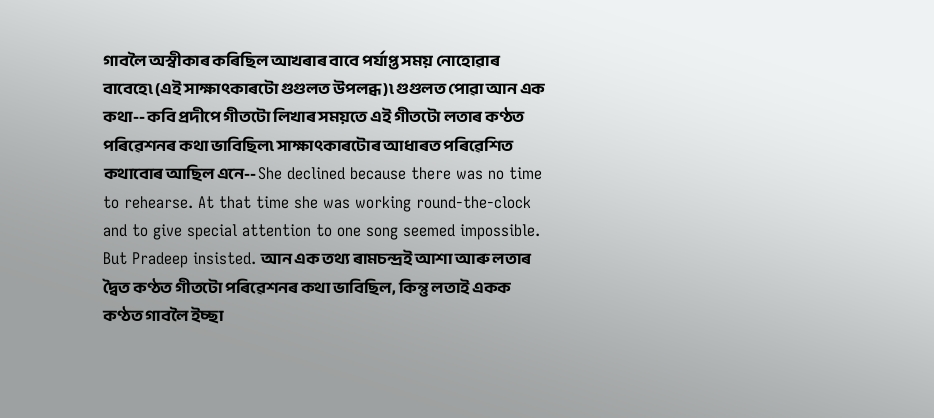গাবলৈ অস্বীকাৰ কৰিছিল আখৰাৰ বাবে পৰ্যাপ্ত সময় নোহোৱাৰ বাবেহে৷ (এই সাক্ষাৎকাৰটো গুগুলত উপলব্ধ)৷ গুগুলত পোৱা আন এক কথা-- কবি প্ৰদীপে গীতটো লিখাৰ সময়তে এই গীতটো লতাৰ কণ্ঠত পৰিৱেশনৰ কথা ভাবিছিল৷ সাক্ষাৎকাৰটোৰ আধাৰত পৰিৱেশিত কথাবোৰ আছিল এনে-- She declined because there was no time to rehearse. At that time she was working round-the-clock and to give special attention to one song seemed impossible. But Pradeep insisted. আন এক তথ্য ৰামচন্দ্ৰই আশা আৰু লতাৰ দ্বৈত কণ্ঠত গীতটো পৰিৱেশনৰ কথা ভাবিছিল, কিন্তু লতাই একক কণ্ঠত গাবলৈ ইচ্ছা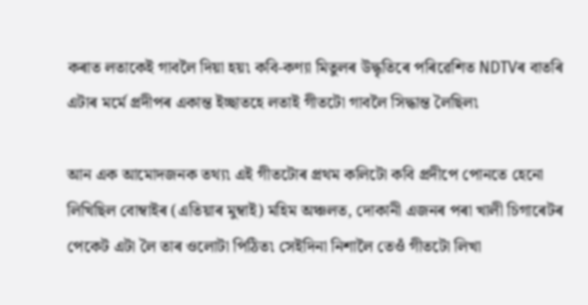কৰাত লতাকেই গাবলৈ দিয়া হয়৷ কবি-কণ্যা মিতুলৰ উদ্ধৃতিৰে পৰিৱেশিত NDTVৰ বাতৰি এটাৰ মৰ্মে প্ৰদীপৰ একান্ত ইচ্ছাতহে লতাই গীতটো গাবলৈ সিদ্ধান্ত লৈছিল৷

আন এক আমোদজনক তথ্য৷ এই গীতটোৰ প্ৰথম কলিটো কবি প্ৰদীপে পোনতে হেনো লিখিছিল বোম্বাইৰ (এতিয়াৰ মুম্বাই) মহিম অঞ্চলত, দোকানী এজনৰ পৰা খালী চিগাৰেটৰ পেকেট এটা লৈ তাৰ ওলোটা পিঠিত৷ সেইদিনা নিশালৈ তেওঁ গীতটো লিখা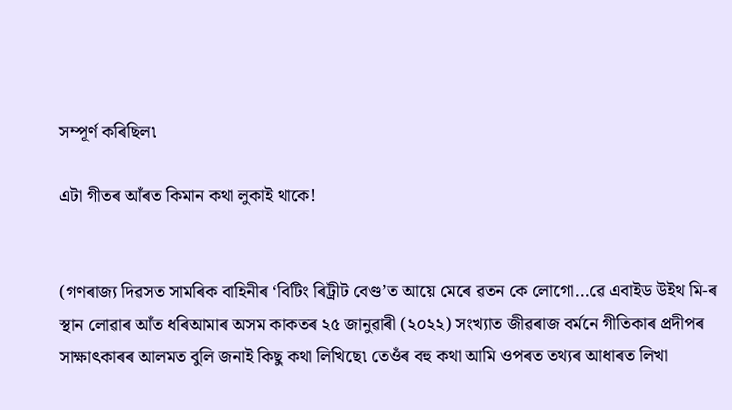সম্পূৰ্ণ কৰিছিল৷

এটা গীতৰ আঁৰত কিমান কথা লুকাই থাকে!


(গণৰাজ্য দিৱসত সামৰিক বাহিনীৰ ‘বিটিং ৰিট্ৰীট বেণ্ড’ত আয়ে মেৰে ৱতন কে লোগো...ৱে এবাইড উইথ মি-ৰ স্থান লোৱাৰ আঁত ধৰিআমাৰ অসম কাকতৰ ২৫ জানুৱাৰী (২০২২) সংখ্যাত জীৱৰাজ বৰ্মনে গীতিকাৰ প্ৰদীপৰ সাক্ষাৎকাৰৰ আলমত বুলি জনাই কিছু কথা লিখিছে৷ তেওঁৰ বহু কথা আমি ওপৰত তথ্যৰ আধাৰত লিখা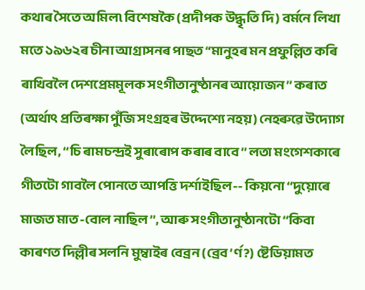কথাৰ সৈতে অমিল৷ বিশেষকৈ (প্ৰদীপক উদ্ধৃতি দি) বৰ্মনে লিখা মতে ১৯৬২ৰ চীনা আগ্ৰাসনৰ পাছত “মানুহৰ মন প্ৰফুল্লিত কৰি ৰাখিবলৈ দেশপ্ৰেমমূলক সংগীতানুষ্ঠানৰ আয়োজন’’ কৰাত (অৰ্থাৎ প্ৰতিৰক্ষা পুঁজি সংগ্ৰহৰ উদ্দেশ্যে নহয়) নেহৰুৱে উদ্যোগ লৈছিল, ‘‘চি ৰামচন্দ্ৰই সুৰাৰোপ কৰাৰ বাবে’’ লতা মংগেশকাৰে গীতটো গাবলৈ পোনতে আপত্তি দৰ্শাইছিল-- কিয়নো ‘‘দুয়োৰে মাজত মাত-বোল নাছিল’’, আৰু সংগীতানুষ্ঠানটো ‘‘কিবা কাৰণত দিল্লীৰ সলনি মুম্বাইৰ বেব্ৰন (ব্ৰেব’ৰ্ণ?) ষ্টেডিয়ামত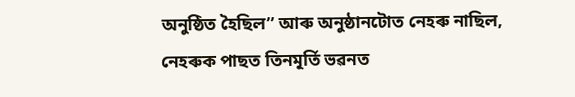অনুষ্ঠিত হৈছিল’’ আৰু অনুষ্ঠানটোত নেহৰু নাছিল, নেহৰুক পাছত তিনমূৰ্তি ভৱনত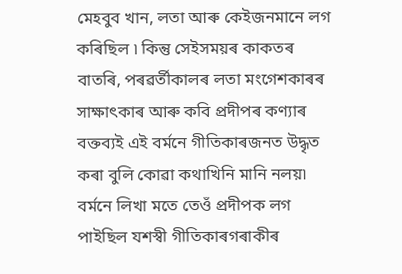মেহবুব খান, লতা আৰু কেইজনমানে লগ কৰিছিল ৷ কিন্তু সেইসময়ৰ কাকতৰ বাতৰি, পৰৱৰ্তীকালৰ লতা মংগেশকাৰৰ সাক্ষাৎকাৰ আৰু কবি প্ৰদীপৰ কণ্যাৰ বক্তব্যই এই বৰ্মনে গীতিকাৰজনত উদ্ধৃত কৰা বুলি কোৱা কথাখিনি মানি নলয়৷ বৰ্মনে লিখা মতে তেওঁ প্ৰদীপক লগ পাইছিল যশস্বী গীতিকাৰগৰাকীৰ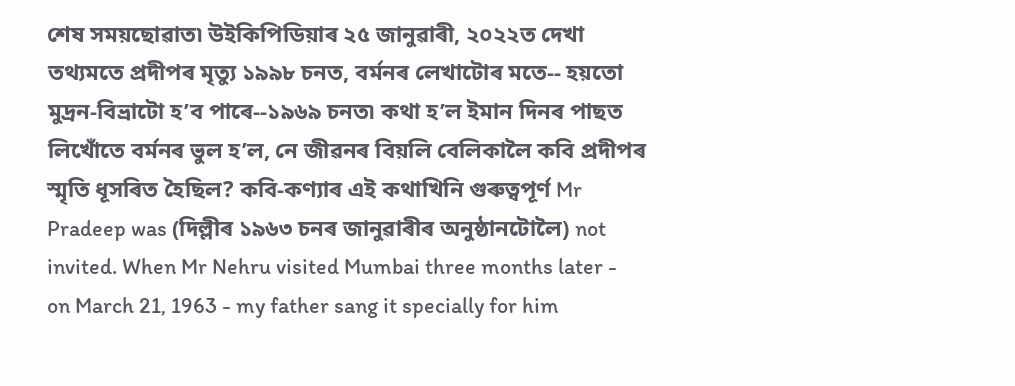শেষ সময়ছোৱাত৷ উইকিপিডিয়াৰ ২৫ জানুৱাৰী, ২০২২ত দেখা তথ্যমতে প্ৰদীপৰ মৃত্যু ১৯৯৮ চনত, বৰ্মনৰ লেখাটোৰ মতে-- হয়তো মুদ্ৰন-বিভ্ৰাটো হ’ব পাৰে--১৯৬৯ চনত৷ কথা হ’ল ইমান দিনৰ পাছত লিখোঁতে বৰ্মনৰ ভুল হ’ল, নে জীৱনৰ বিয়লি বেলিকালৈ কবি প্ৰদীপৰ স্মৃতি ধূসৰিত হৈছিল? কবি-কণ্যাৰ এই কথাখিনি গুৰুত্বপূৰ্ণ Mr Pradeep was (দিল্লীৰ ১৯৬৩ চনৰ জানুৱাৰীৰ অনুষ্ঠানটোলৈ) not invited. When Mr Nehru visited Mumbai three months later - on March 21, 1963 - my father sang it specially for him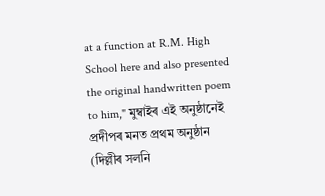at a function at R.M. High School here and also presented the original handwritten poem to him," মুম্বাইৰ এই অনুষ্ঠানেই প্ৰদীপৰ মনত প্ৰথম অনুষ্ঠান (দিল্লীৰ সলনি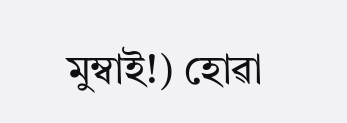মুম্বাই!) হোৱা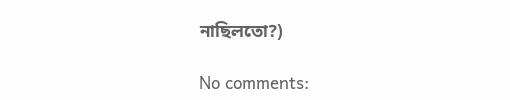নাছিলতো?)

No comments: